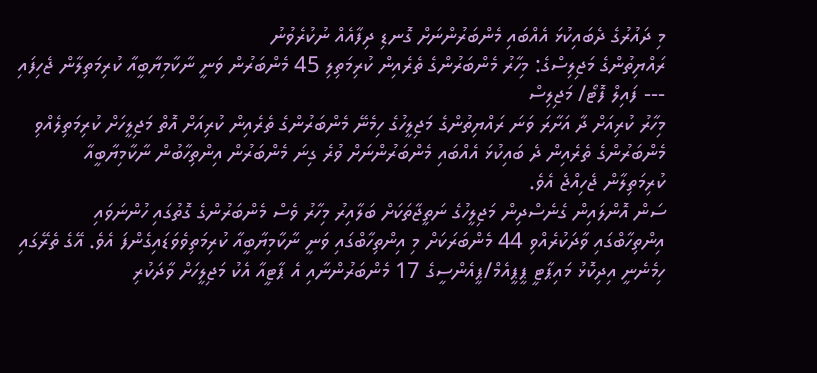މި ދައުރުގެ ދެބައިކުޅަ އެއްބައި މެންބަރުންނަށް ގޮނޑި ދިފާއެއް ނުކުރެވުނު
ރައްޔިތުންގެ މަޖިލިސްގެ: މިހާރު މެންބަރުންގެ ތެރެއިން ކުރިމަތިލި 45 މެންބަރުން ވަނީ ނާކާމިޔާބީއާ ކުރިމަތިލާން ޖެހިފައި --- ފައިލް ފޮޓޯ/ މަޖިލިސް
މިހާރު ކުރިއަށް ދާ އަށާރަ ވަނަ ރައްޔިތުންގެ މަޖިލީހުގެ ހިމެނޭ މެންބަރުންގެ ތެރެއިން ކުރިއަށް އޮތް މަޖިލީހަށް ކުރިމަތިލެއްވި މެންބަރުންގެ ތެރެއިން ދެ ބައިކުޅަ އެއްބައި މެންބަރުންނަށް ވުރެ ގިނަ މެންބަރުން އިންތިހާބުން ނާކާމިޔާބީއާ ކުރިމަތިލާން ޖެހިއްޖެ އެވެ.
ސަން އޮންލައިން ގެނެސްދިން މަޖިލީހުގެ ނަތީޖާތަކަށް ބަލާއިރު މިހާރު ވެސް މެންބަރުންގެ ގޮތުގައި ހުންނަވައި އިންތިހާބްގައި ވާދަކުރެއްވި 44 މެންބަރަކަށް މި އިންތިހާބްގައި ވަނީ ނާކާމިޔާބީއާ ކުރިމަތިވެވަޑައިގެންފަ އެވެ. އޭގެ ތެރޭގައި ހިމެނެނީ އިދިކޮޅު މައިޕާޓީ ޕީޕީއެމް/ޕީއެންސީގެ 17 މެންބަރުންނާއި އެ ޕާޓީއާ އެކު މަޖިލީހަށް ވާދަކުރި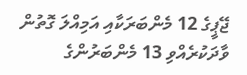ޖޭޕީގެ 12 މެންބަރަކާއި އަމިއްލަ ގޮތުން ވާދަކުރެއްވި 13 މެންބަރުންގެ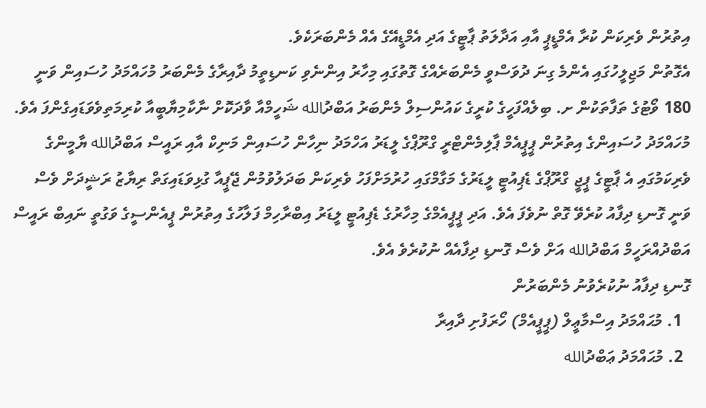އިތުރުން ވެރިކަން ކުރާ އެމްޑީޕީ އާއި އަދާލަތު ޕާޓީގެ އަދި އެމްޑީއޭގެ އެއް މެންބަރަކެވެ.
އެގޮތުން މަޖިލީހުގައި އެންމެ ގިނަ ދުވަސްވީ މެންބަރެއްގެ ގޮތުގައި މިހާރު އިންނެވި ކަނޑިތީމު ދާއިރާގެ މެންބަރު މުހައްމަދު ހުސައިން ވަނީ 180 ވޯޓުގެ ތަފާތަކުން ށ. ބިލެއްފަހީގެ ކުރީގެ ކައުންސިލް މެންބަރު އަބްދުالله ޝަހީމްއާ ވާދަކޮށް ނާކާމިޔާބީއާ ކުރިމަތިވެވަޑައިގެންފަ އެވެ.
މުހައްމަދު ހުސައިންގެ އިތުރުން ޕީޕީއެމް ޕާލިމެންޓްރީ ގްރޫޕްގެ ލީޑަރު އަހްމަދު ނިހާން ހުސައިން މަނިކް އާއި ރައީސް އަބްދުالله ޔާމީންގެ ވެރިކަމުގައި އެ ޕާޓީގެ ޕީޖީ ގްރޫޕްގެ ޑެޕިއުޓީ ލީޑަރުގެ މަގާމްގައި ހުރުމަށްފަހު ވެރިކަން ބަދަލުވުމުން ޖޭޕީއާ ގުޅިވަޑައިގަތް ރިޔާޒު ރަޝީދަށް ވެސް ވަނީ ގޮނޑި ދިފާއު ކުރެވޭ ގޮތް ނުވެފަ އެވެ. އަދި ޕީޕީއެމްގެ މިހާރުގެ ޑެޕިއުޓީ ލީޑަރު އިބްރާހިމް ފަލާހުގެ އިތުރުން ޕީއެންސީގެ ވަގުތީ ނައިބް ރައީސް އަބްދުއްރަހީމް އަބްދުالله އަށް ވެސް ގޮނޑި ދިފާއެއް ނުކުރެވެ އެވެ.
ގޮނޑި ދިފާއު ނުކުރެވުނު މެންބަރުން
  1. މުޙައްމަދު އިސްމާޢީލް (ޕީޕީއެމް) ހޯރަފުށި ދާއިރާ
  2. މުޙައްމަދު ޢަބްދުالله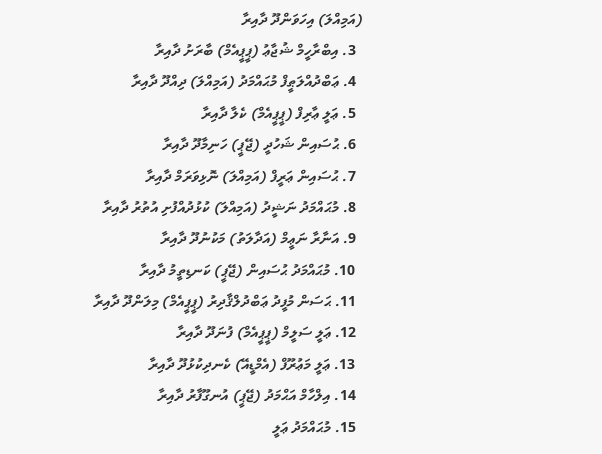(އަމިއްލަ) އިހަވަންދޫ ދާއިރާ
  3. އިބްރާހީމް ޝުޖާޢު (ޕީޕީއެމް) ބާރަށު ދާއިރާ
  4. ޢަބްދުއްލަޠީފް މުޙައްމަދު (އަމިއްލަ) ދިއްދޫ ދާއިރާ
  5. ޢަލީ ޢާރިފް (ޕީޕީއެމް) ކެލާ ދާއިރާ
  6. ޙުސައިން ޝަހުދީ (ޖޭޕީ) ހަނިމާދޫ ދާއިރާ
  7. ޙުސައިން ޢަރީފް (އަމިއްލަ) ނޮޅިވަރަމް ދާއިރާ
  8. މުޙައްމަދު ނަޝީދު (އަމިއްލަ) ކުޅުދުއްފުށި އުތުރު ދާއިރާ
  9. އަނާރާ ނަޢީމް (އަދާލަތު) މަކުނުދޫ ދާއިރާ
  10. މުޙައްމަދު ޙުސައިން (ޖޭޕީ) ކަނޑިތީމު ދާއިރާ
  11. ޙަސަން މުފީދު ޢަބްދުލްޤާދިރު (ޕީޕީއެމް) މިލަންދޫ ދާއިރާ
  12. ޢަލީ ސަލީމް (ޕީޕީއެމް) ފުނަދޫ ދާއިރާ
  13. ޢަލީ މަޢުރޫފް (އެމްޑީއޭ) ކެނދިކުޅުދޫ ދާއިރާ
  14. އިލްހާމް އަޙްމަދު (ޖޭޕީ) އުނގޫފާރު ދާއިރާ
  15. މުޙައްމަދު ޢަލީ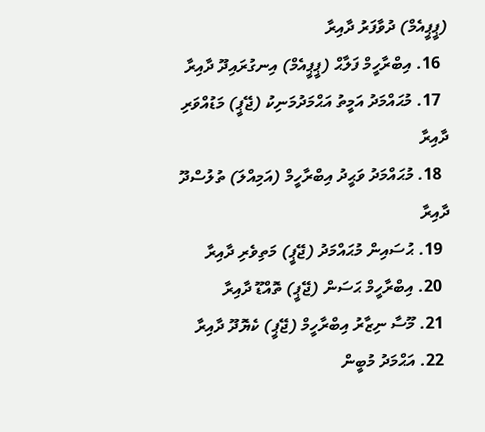(ޕީޕީއެމް) ދުވާފަރު ދާއިރާ
  16. އިބްރާހީމް ފަލާޙް (ޕީޕީއެމް) އިނގުރައިދޫ ދާއިރާ
  17. މުޙައްމަދު އަމީތު އަޙްމަދުމަނިކު (ޖޭޕީ) މަޑުއްވަރި ދާއިރާ
  18. މުޙައްމަދު ވަޙީދު އިބްރާހީމް (އަމިއްލަ) ތުލުސްދޫ ދާއިރާ
  19. ޙުސައިން މުޙައްމަދު (ޖޭޕީ) މަތިވެރި ދާއިރާ
  20. އިބްރާހީމް ޙަސަން (ޖޭޕީ) ތޮއްޑޫ ދާއިރާ
  21. މޫސާ ނިޒާރު އިބްރާހީމް (ޖޭޕީ) ކެޔޮދޫ ދާއިރާ
  22. އަޙްމަދު މުބީން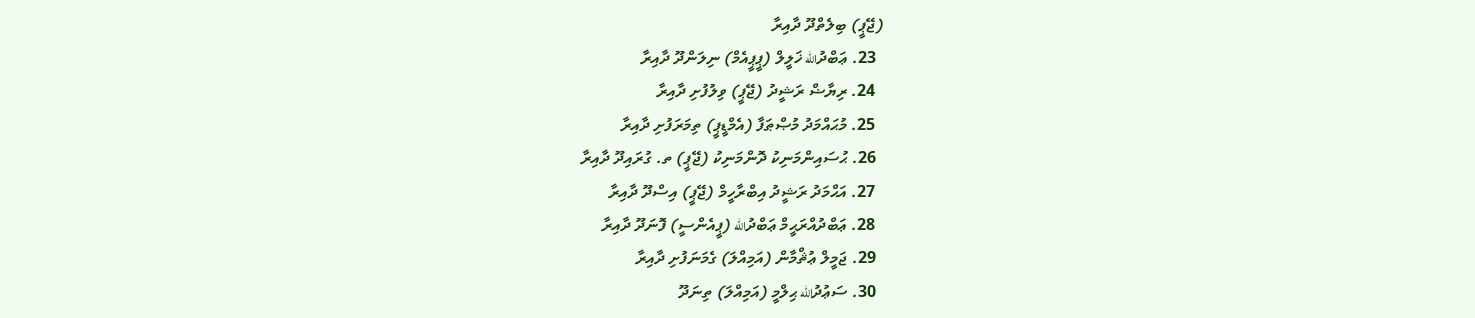(ޖޭޕީ) ބިލެތްދޫ ދާއިރާ
  23. ޢަބްދުالله ޚަލީލް (ޕީޕީއެމް) ނިލަންދޫ ދާއިރާ
  24. ރިޔާޟް ރަޝީދު (ޖޭޕީ) ވިލުފުށި ދާއިރާ
  25. މުޙައްމަދު މުޞްޠަފާ (އެމްޑީޕީ) ތިމަރަފުށި ދާއިރާ
  26. ޙުސައިންމަނިކު ދޮންމަނިކު (ޖޭޕީ) ތ. ގުރައިދޫ ދާއިރާ
  27. އަޙްމަދު ރަޝީދު އިބްރާހީމް (ޖޭޕީ) އިސްދޫ ދާއިރާ
  28. ޢަބްދުއްރަޙީމް ޢަބްދުالله (ޕީއެންސީ) ފޮނަދޫ ދާއިރާ
  29. ޖަމީލް ޢުޘްމާން (އަމިއްލަ) ގެމަނަފުށި ދާއިރާ
  30. ސަޢުދުالله ޙިލްމީ (އަމިއްލަ) ތިނަދޫ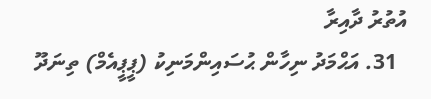އުތުރު ދާއިރާ
  31. އަޙްމަދު ނިހާން ޙުސައިންމަނިކު (ޕީޕީއެމް) ތިނަދޫ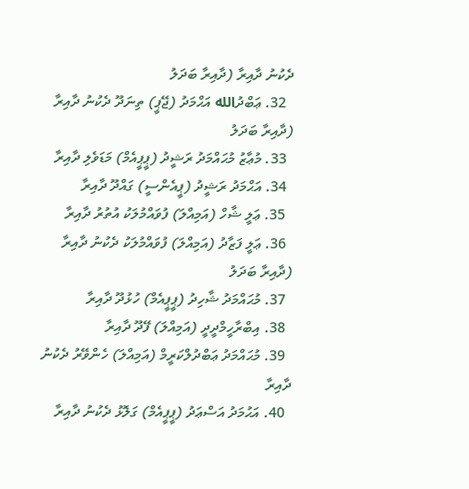ދެކުނު ދާއިރާ (ދާއިރާ ބަދަލު
  32. ޢަބްދުالله އަޙްމަދު (ޖޭޕީ) ތިނަދޫ ދެކުނު ދާއިރާ (ދާއިރާ ބަދަލު
  33. މުޢާޒު މުޙައްމަދު ރަޝީދު (ޕީޕީއެމް) މަޑަވެލި ދާއިރާ
  34. އަޙްމަދު ރަޝީދު (ޕީއެންސީ) ގައްދޫ ދާއިރާ
  35. ޢަލީ ޝާހް (އަމިއްލަ) ފުވައްމުލަކު އުތުރު ދާއިރާ
  36. ޢަލީ ފަޒާދު (އަމިއްލަ) ފުވައްމުލަކު ދެކުނު ދާއިރާ (ދާއިރާ ބަދަލު
  37. މުޙައްމަދު ޝާހިދު (ޕީޕީއެމް) ހުޅުދޫ ދާއިރާ
  38. އިބްރާހީމްދީދީ (އަމިއްލަ) ފޭދޫ ދާއިރާ
  39. މުޙައްމަދު ޢަބްދުލްކަރީމް (އަމިއްލަ) ހެންވޭރު ދެކުނު ދާއިރާ
  40. އަޙުމަދު އަސްޢަދު (ޕީޕީއެމް) ގަލޮޅު ދެކުނު ދާއިރާ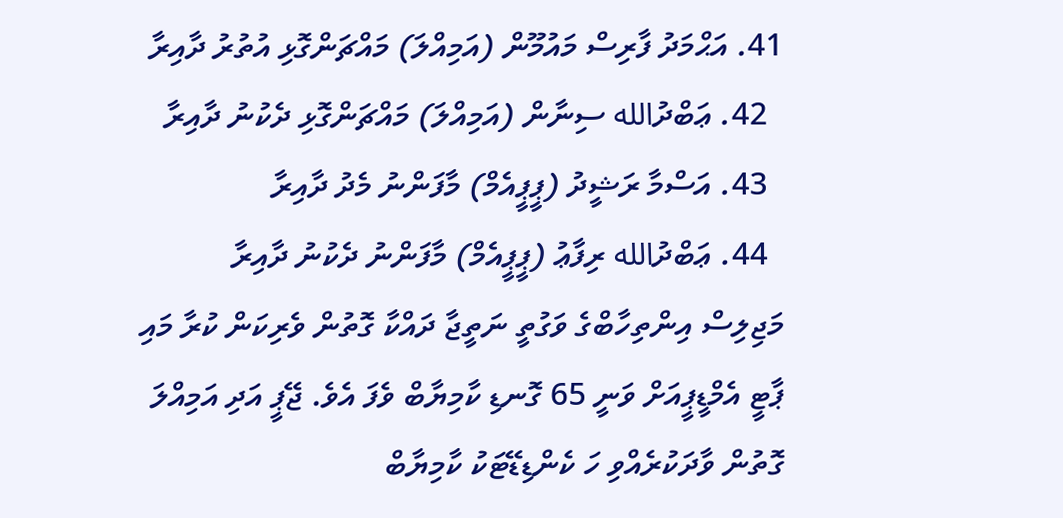41. އަޙްމަދު ފާރިސް މައުމޫން (އަމިއްލަ) މައްޗަންގޮޅި އުތުރު ދާއިރާ
  42. ޢަބްދުالله ސިނާން (އަމިއްލަ) މައްޗަންގޮޅި ދެކުނު ދާއިރާ
  43. އަސްމާ ރަޝީދު (ޕީޕީއެމް) މާފަންނު މެދު ދާއިރާ
  44. ޢަބްދުالله ރިފާޢު (ޕީޕީއެމް) މާފަންނު ދެކުނު ދާއިރާ
މަޖިލިސް އިންތިހާބްގެ ވަގުތީ ނަތީޖާ ދައްކާ ގޮތުން ވެރިކަން ކުރާ މައި ޕާޓީ އެމްޑީޕީއަށް ވަނީ 65 ގޮނޑި ކާމިޔާބް ވެފަ އެވެ. ޖޭޕީ އަދި އަމިއްލަ ގޮތުން ވާދަކުރެއްވި ހަ ކެންޑިޑޭޓަކު ކާމިޔާބް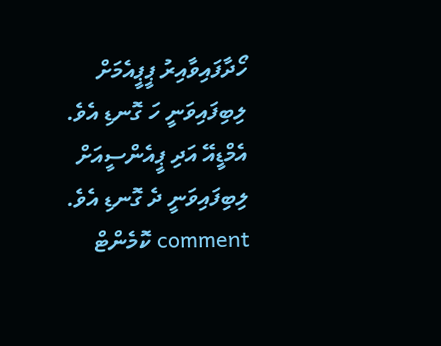ހޯދާފައިވާއިރު ޕީޕީއެމަށް ލިބިފައިވަނީ ހަ ގޮނޑި އެވެ. އެމްޑީއޭ އަދި ޕީއެންސީއަށް ލިބިފައިވަނީ ދެ ގޮނޑި އެވެ.
comment ކޮމެންޓް